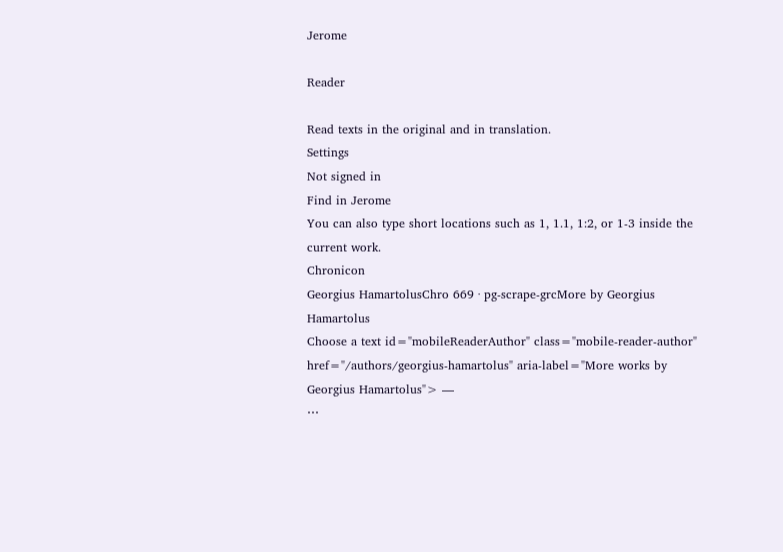Jerome

Reader

Read texts in the original and in translation.
Settings
Not signed in
Find in Jerome
You can also type short locations such as 1, 1.1, 1:2, or 1-3 inside the current work.
Chronicon
Georgius HamartolusChro 669 · pg-scrape-grcMore by Georgius Hamartolus
Choose a text id="mobileReaderAuthor" class="mobile-reader-author" href="/authors/georgius-hamartolus" aria-label="More works by Georgius Hamartolus"> —
⋯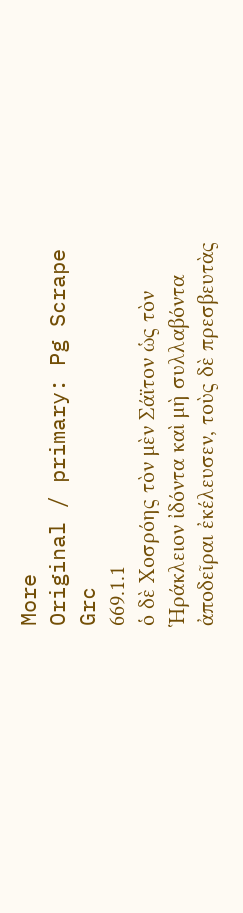More
Original / primary: Pg Scrape Grc
669.1.1
ὁ δὲ Χοσρόης τὸν μὲν Σάϊτον ὡς τὸν Ἡράκλειον ἰδόντα καὶ μὴ συλλαβόντα ἀποδεῖραι ἐκέλευσεν, τοὺς δὲ πρεσβευτὰς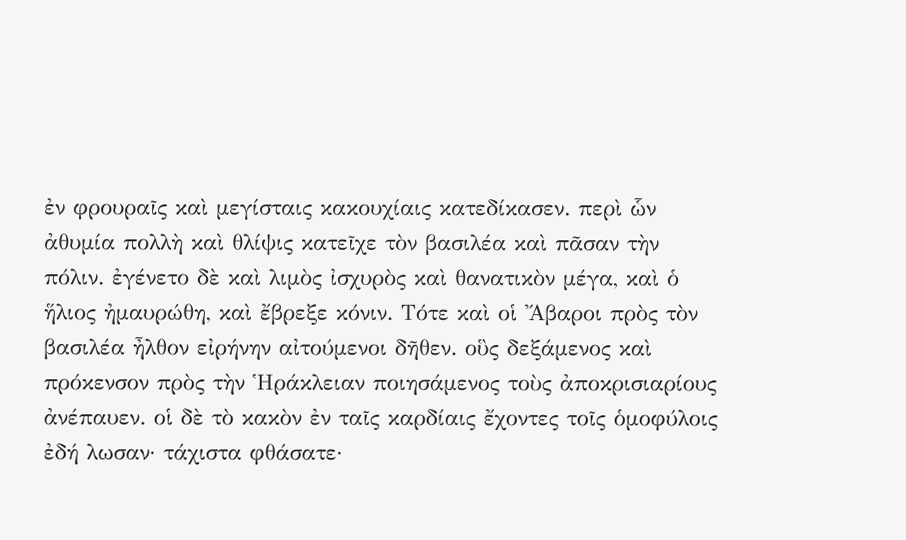ἐν φρουραῖς καὶ μεγίσταις κακουχίαις κατεδίκασεν. περὶ ὧν ἀθυμία πολλὴ καὶ θλίψις κατεῖχε τὸν βασιλέα καὶ πᾶσαν τὴν πόλιν. ἐγένετο δὲ καὶ λιμὸς ἰσχυρὸς καὶ θανατικὸν μέγα, καὶ ὁ ἥλιος ἠμαυρώθη, καὶ ἔβρεξε κόνιν. Τότε καὶ οἱ Ἄβαροι πρὸς τὸν βασιλέα ἦλθον εἰρήνην αἰτούμενοι δῆθεν. οὓς δεξάμενος καὶ πρόκενσον πρὸς τὴν Ἡράκλειαν ποιησάμενος τοὺς ἀποκρισιαρίους ἀνέπαυεν. οἱ δὲ τὸ κακὸν ἐν ταῖς καρδίαις ἔχοντες τοῖς ὁμοφύλοις ἐδή λωσαν· τάχιστα φθάσατε·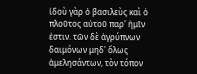ἰδοὺ γὰρ ὁ βασιλεὺς καὶ ὁ πλοῦτος αὐτοῦ παρ' ἡμῖν ἐστιν. τῶν δὲ ἀγρύπνων δαιμόνων μηδ' ὅλως ἀμελησάντων, τὸν τόπον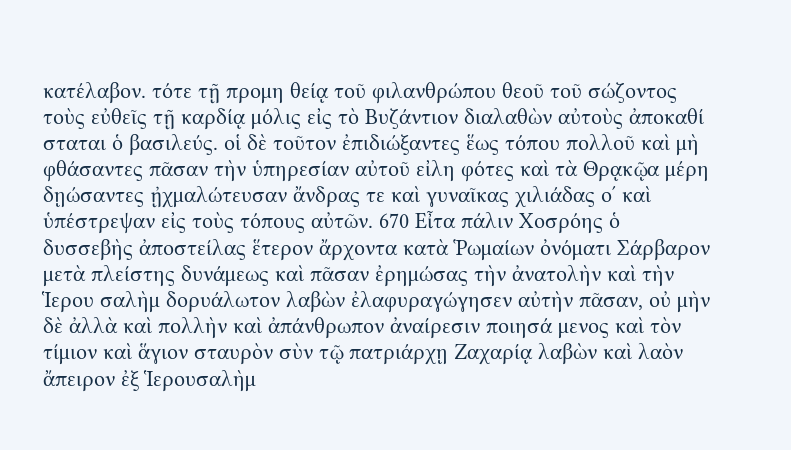κατέλαβον. τότε τῇ προμη θείᾳ τοῦ φιλανθρώπου θεοῦ τοῦ σώζοντος τοὺς εὐθεῖς τῇ καρδίᾳ μόλις εἰς τὸ Βυζάντιον διαλαθὼν αὐτοὺς ἀποκαθί σταται ὁ βασιλεύς. οἱ δὲ τοῦτον ἐπιδιώξαντες ἕως τόπου πολλοῦ καὶ μὴ φθάσαντες πᾶσαν τὴν ὑπηρεσίαν αὐτοῦ εἰλη φότες καὶ τὰ Θρᾳκῷα μέρη δῃώσαντες ᾐχμαλώτευσαν ἄνδρας τε καὶ γυναῖκας χιλιάδας οʹ καὶ ὑπέστρεψαν εἰς τοὺς τόπους αὐτῶν. 670 Εἶτα πάλιν Χοσρόης ὁ δυσσεβὴς ἀποστείλας ἕτερον ἄρχοντα κατὰ Ῥωμαίων ὀνόματι Σάρβαρον μετὰ πλείστης δυνάμεως καὶ πᾶσαν ἐρημώσας τὴν ἀνατολὴν καὶ τὴν Ἱερου σαλὴμ δορυάλωτον λαβὼν ἐλαφυραγώγησεν αὐτὴν πᾶσαν, οὐ μὴν δὲ ἀλλὰ καὶ πολλὴν καὶ ἀπάνθρωπον ἀναίρεσιν ποιησά μενος καὶ τὸν τίμιον καὶ ἅγιον σταυρὸν σὺν τῷ πατριάρχῃ Ζαχαρίᾳ λαβὼν καὶ λαὸν ἄπειρον ἐξ Ἱερουσαλὴμ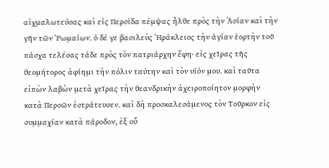αἰχμαλωτεύσας καὶ εἰς Περσίδα πέμψας ἦλθε πρὸς τὴν Ἀσίαν καὶ τὴν γῆν τῶν Ῥωμαίων. ὁ δέ γε βασιλεὺς Ἡράκλειος τὴν ἁγίαν ἑορτὴν τοῦ πάσχα τελέσας τάδε πρὸς τὸν πατριάρχην ἔφη· εἰς χεῖρας τῆς θεομήτορος ἀφίημι τὴν πόλιν ταύτην καὶ τὸν υἱόν μου. καὶ ταῦτα εἰπὼν λαβὼν μετὰ χεῖρας τὴν θεανδρικὴν ἀχειροποίητον μορφὴν κατὰ Περσῶν ἐστράτευσεν. καὶ δὴ προσκαλεσάμενος τὸν Τοῦρκον εἰς συμμαχίαν κατὰ πάροδον, ἐξ οὗ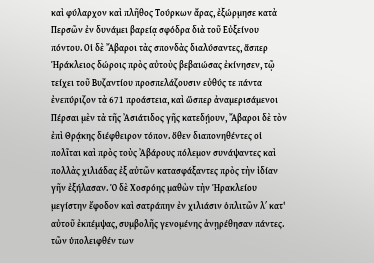καὶ φύλαρχον καὶ πλῆθος Τούρκων ἄρας, ἐξώρμησε κατὰ Περσῶν ἐν δυνάμει βαρείᾳ σφόδρα διὰ τοῦ Εὐξείνου πόντου. Οἱ δὲ Ἄβαροι τὰς σπονδὰς διαλύσαντες, ἅσπερ Ἡράκλειος δώροις πρὸς αὐτοὺς βεβαιώσας ἐκίνησεν, τῷ τείχει τοῦ Βυζαντίου προσπελάζουσιν εὐθύς τε πάντα ἐνεπύριζον τὰ 671 προάστεια, καὶ ὥσπερ ἀναμερισάμενοι Πέρσαι μὲν τὰ τῆς Ἀσιάτιδος γῆς κατεδῄουν, Ἄβαροι δὲ τὸν ἐπὶ Θρᾴκης διέφθειρον τόπον. ὅθεν διαπονηθέντες οἱ πολῖται καὶ πρὸς τοὺς Ἀβάρους πόλεμον συνάψαντες καὶ πολλὰς χιλιάδας ἐξ αὐτῶν κατασφάξαντες πρὸς τὴν ἰδίαν γῆν ἐξήλασαν. Ὁ δὲ Χοσρόης μαθὼν τὴν Ἡρακλείου μεγίστην ἔφοδον καὶ σατράπην ἐν χιλιάσιν ὁπλιτῶν λʹ κατ' αὐτοῦ ἐκπέμψας, συμβολῆς γενομένης ἀνῃρέθησαν πάντες. τῶν ὑπολειφθέν των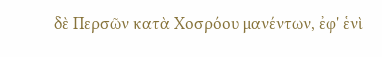δὲ Περσῶν κατὰ Χοσρόου μανέντων, ἐφ' ἑνὶ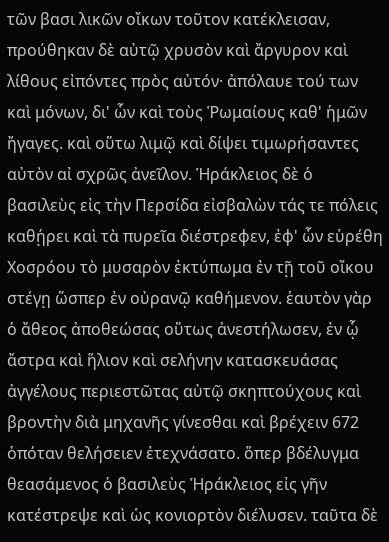τῶν βασι λικῶν οἴκων τοῦτον κατέκλεισαν, προύθηκαν δὲ αὐτῷ χρυσὸν καὶ ἄργυρον καὶ λίθους εἰπόντες πρὸς αὐτόν· ἀπόλαυε τού των καὶ μόνων, δι' ὧν καὶ τοὺς Ῥωμαίους καθ' ἡμῶν ἤγαγες. καὶ οὕτω λιμῷ καὶ δίψει τιμωρήσαντες αὐτὸν αἰ σχρῶς ἀνεῖλον. Ἡράκλειος δὲ ὁ βασιλεὺς εἰς τὴν Περσίδα εἰσβαλὼν τάς τε πόλεις καθῄρει καὶ τὰ πυρεῖα διέστρεφεν, ἐφ' ὧν εὑρέθη Χοσρόου τὸ μυσαρὸν ἐκτύπωμα ἐν τῇ τοῦ οἴκου στέγῃ ὥσπερ ἐν οὐρανῷ καθήμενον. ἑαυτὸν γὰρ ὁ ἄθεος ἀποθεώσας οὕτως ἀνεστήλωσεν, ἐν ᾧ ἄστρα καὶ ἥλιον καὶ σελήνην κατασκευάσας ἀγγέλους περιεστῶτας αὐτῷ σκηπτούχους καὶ βροντὴν διὰ μηχανῆς γίνεσθαι καὶ βρέχειν 672 ὁπόταν θελήσειεν ἐτεχνάσατο. ὅπερ βδέλυγμα θεασάμενος ὁ βασιλεὺς Ἡράκλειος εἰς γῆν κατέστρεψε καὶ ὡς κονιορτὸν διέλυσεν. ταῦτα δὲ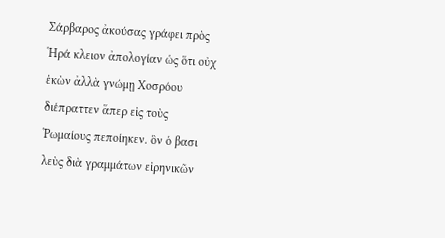Σάρβαρος ἀκούσας γράφει πρὸς Ἡρά κλειον ἀπολογίαν ὡς ὅτι οὐχ ἑκὼν ἀλλὰ γνώμῃ Χοσρόου διέπραττεν ἅπερ εἰς τοὺς Ῥωμαίους πεποίηκεν. ὃν ὁ βασι λεὺς διὰ γραμμάτων εἰρηνικῶν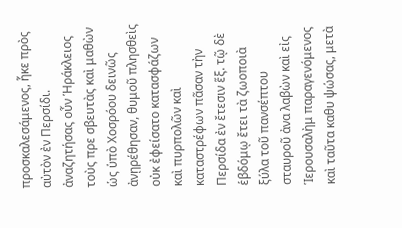προσκαλεσάμενος, ἧκε πρὸς αὐτὸν ἐν Περσίδι. ἀναζητήσας οὖν Ἡράκλειος τοὺς πρε σβευτὰς καὶ μαθὼν ὡς ὑπὸ Χοσρόου δεινῶς ἀνῃρέθησαν, θυμοῦ πλησθεὶς οὐκ ἐφείσατο κατασφάζων καὶ πυρπολῶν καὶ καταστρέφων πᾶσαν τὴν Περσίδα ἐν ἔτεσιν ἕξ. τῷ δὲ ἑβδόμῳ ἔτει τὰ ζωοποιὰ ξύλα τοῦ πανσέπτου σταυροῦ ἀνα λαβὼν καὶ εἰς Ἱερουσαλὴμ παραγενόμενος καὶ ταῦτα καθυ ψώσας, μετὰ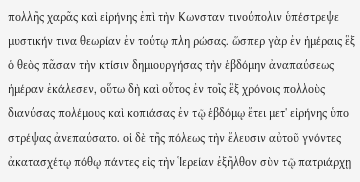πολλῆς χαρᾶς καὶ εἰρήνης ἐπὶ τὴν Κωνσταν τινούπολιν ὑπέστρεψε μυστικήν τινα θεωρίαν ἐν τούτῳ πλη ρώσας. ὥσπερ γὰρ ἐν ἡμέραις ἓξ ὁ θεὸς πᾶσαν τὴν κτίσιν δημιουργήσας τὴν ἑβδόμην ἀναπαύσεως ἡμέραν ἐκάλεσεν, οὕτω δὴ καὶ οὗτος ἐν τοῖς ἓξ χρόνοις πολλοὺς διανύσας πολέμους καὶ κοπιάσας ἐν τῷ ἑβδόμῳ ἔτει μετ' εἰρήνης ὑπο στρέψας ἀνεπαύσατο. οἱ δὲ τῆς πόλεως τὴν ἔλευσιν αὐτοῦ γνόντες ἀκατασχέτῳ πόθῳ πάντες εἰς τὴν Ἱερείαν ἐξῆλθον σὺν τῷ πατριάρχῃ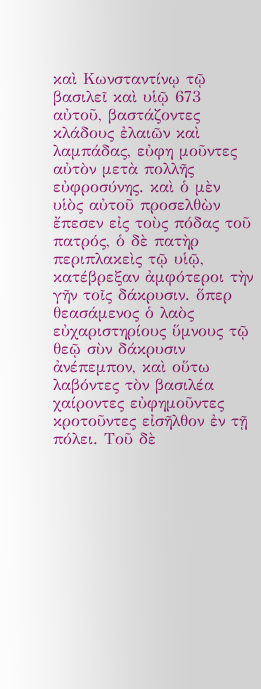καὶ Κωνσταντίνῳ τῷ βασιλεῖ καὶ υἱῷ 673 αὐτοῦ, βαστάζοντες κλάδους ἐλαιῶν καὶ λαμπάδας, εὐφη μοῦντες αὐτὸν μετὰ πολλῆς εὐφροσύνης. καὶ ὁ μὲν υἱὸς αὐτοῦ προσελθὼν ἔπεσεν εἰς τοὺς πόδας τοῦ πατρός, ὁ δὲ πατὴρ περιπλακεὶς τῷ υἱῷ, κατέβρεξαν ἀμφότεροι τὴν γῆν τοῖς δάκρυσιν. ὅπερ θεασάμενος ὁ λαὸς εὐχαριστηρίους ὕμνους τῷ θεῷ σὺν δάκρυσιν ἀνέπεμπον, καὶ οὕτω λαβόντες τὸν βασιλέα χαίροντες εὐφημοῦντες κροτοῦντες εἰσῆλθον ἐν τῇ πόλει. Τοῦ δὲ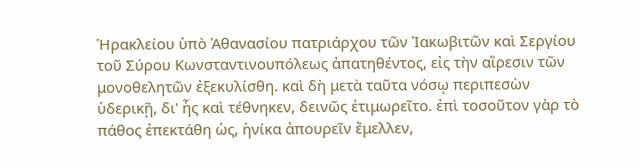Ἡρακλείου ὑπὸ Ἀθανασίου πατριάρχου τῶν Ἰακωβιτῶν καὶ Σεργίου τοῦ Σύρου Κωνσταντινουπόλεως ἀπατηθέντος, εἰς τὴν αἵρεσιν τῶν μονοθελητῶν ἐξεκυλίσθη. καὶ δὴ μετὰ ταῦτα νόσῳ περιπεσὼν ὑδερικῇ, δι' ἧς καὶ τέθνηκεν, δεινῶς ἐτιμωρεῖτο. ἐπὶ τοσοῦτον γὰρ τὸ πάθος ἐπεκτάθη ὡς, ἡνίκα ἀπουρεῖν ἔμελλεν,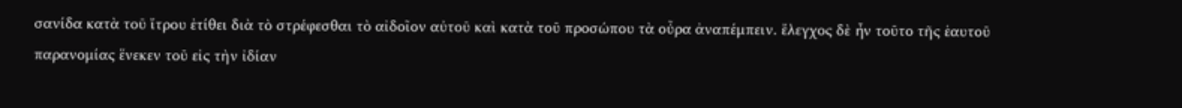σανίδα κατὰ τοῦ ἴτρου ἐτίθει διὰ τὸ στρέφεσθαι τὸ αἰδοῖον αὐτοῦ καὶ κατὰ τοῦ προσώπου τὰ οὖρα ἀναπέμπειν. ἔλεγχος δὲ ἦν τοῦτο τῆς ἑαυτοῦ παρανομίας ἕνεκεν τοῦ εἰς τὴν ἰδίαν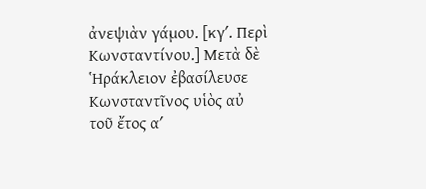ἀνεψιὰν γάμου. [κγʹ. Περὶ Κωνσταντίνου.] Μετὰ δὲ Ἡράκλειον ἐβασίλευσε Κωνσταντῖνος υἱὸς αὐ τοῦ ἔτος αʹ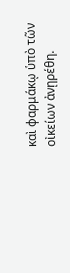καὶ φαρμάκῳ ὑπὸ τῶν οἰκείων ἀνῃρέθη.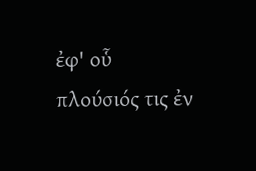ἐφ' οὗ πλούσιός τις ἐν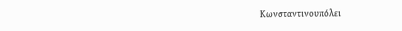Κωνσταντινουπόλει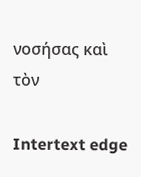νοσήσας καὶ τὸν

Intertext edge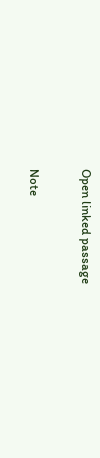Open linked passage

Note